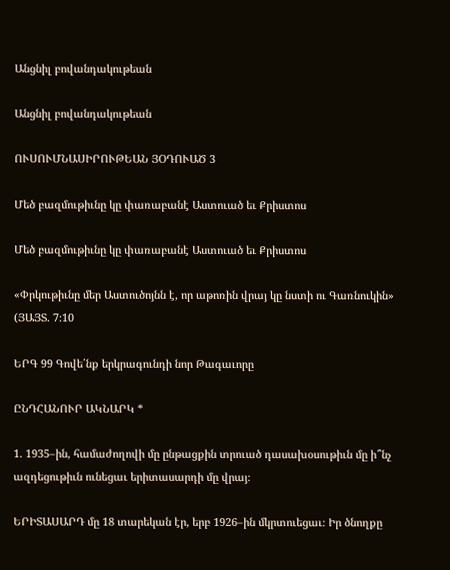Անցնիլ բովանդակութեան

Անցնիլ բովանդակութեան

ՈՒՍՈՒՄՆԱՍԻՐՈՒԹԵԱՆ ՅՕԴՈՒԱԾ 3

Մեծ բազմութիւնը կը փառաբանէ Աստուած եւ Քրիստոս

Մեծ բազմութիւնը կը փառաբանէ Աստուած եւ Քրիստոս

«Փրկութիւնը մեր Աստուծոյնն է, որ աթոռին վրայ կը նստի ու Գառնուկին» (ՅԱՅՏ. 7։10

ԵՐԳ 99 Գովե՛նք երկրագունդի նոր Թագաւորը

ԸՆԴՀԱՆՈՒՐ ԱԿՆԱՐԿ *

1. 1935–ին, համաժողովի մը ընթացքին տրուած դասախօսութիւն մը ի՞նչ ազդեցութիւն ունեցաւ երիտասարդի մը վրայ։

ԵՐԻՏԱՍԱՐԴ մը 18 տարեկան էր, երբ 1926–ին մկրտուեցաւ։ Իր ծնողքը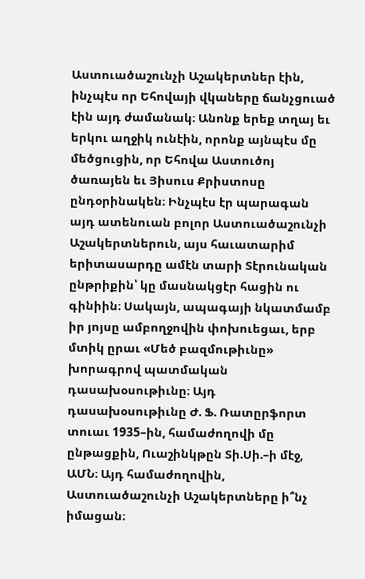Աստուածաշունչի Աշակերտներ էին, ինչպէս որ Եհովայի վկաները ճանչցուած էին այդ ժամանակ։ Անոնք երեք տղայ եւ երկու աղջիկ ունէին, որոնք այնպէս մը մեծցուցին, որ Եհովա Աստուծոյ ծառայեն եւ Յիսուս Քրիստոսը ընդօրինակեն։ Ինչպէս էր պարագան այդ ատենուան բոլոր Աստուածաշունչի Աշակերտներուն, այս հաւատարիմ երիտասարդը ամէն տարի Տէրունական ընթրիքին՝ կը մասնակցէր հացին ու գինիին։ Սակայն, ապագայի նկատմամբ իր յոյսը ամբողջովին փոխուեցաւ, երբ մտիկ ըրաւ «Մեծ բազմութիւնը» խորագրով պատմական դասախօսութիւնը։ Այդ դասախօսութիւնը Ժ. Ֆ. Ռատըրֆորտ տուաւ 1935–ին, համաժողովի մը ընթացքին, Ուաշինկթըն Տի.Սի.–ի մէջ, ԱՄՆ։ Այդ համաժողովին, Աստուածաշունչի Աշակերտները ի՞նչ իմացան։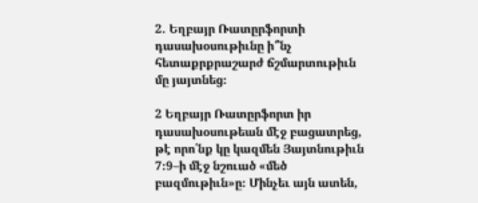2. Եղբայր Ռատըրֆորտի դասախօսութիւնը ի՞նչ հետաքրքրաշարժ ճշմարտութիւն մը յայտնեց։

2 Եղբայր Ռատըրֆորտ իր դասախօսութեան մէջ բացատրեց, թէ որո՛նք կը կազմեն Յայտնութիւն 7։9–ի մէջ նշուած «մեծ բազմութիւն»ը։ Մինչեւ այն ատեն,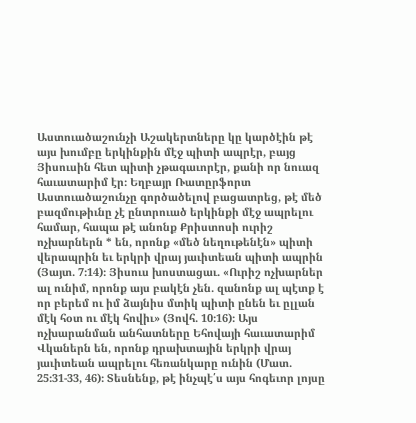Աստուածաշունչի Աշակերտները կը կարծէին թէ այս խումբը երկինքին մէջ պիտի ապրէր, բայց Յիսուսին հետ պիտի չթագաւորէր, քանի որ նուազ հաւատարիմ էր։ Եղբայր Ռատըրֆորտ Աստուածաշունչը գործածելով բացատրեց, թէ մեծ բազմութիւնը չէ ընտրուած երկինքի մէջ ապրելու համար, հապա թէ անոնք Քրիստոսի ուրիշ ոչխարներն * են, որոնք «մեծ նեղութենէն» պիտի վերապրին եւ երկրի վրայ յաւիտեան պիտի ապրին (Յայտ. 7։14)։ Յիսուս խոստացաւ. «Ուրիշ ոչխարներ ալ ունիմ, որոնք այս բակէն չեն. զանոնք ալ պէտք է որ բերեմ ու իմ ձայնիս մտիկ պիտի ընեն եւ ըլլան մէկ հօտ ու մէկ հովիւ» (Յովհ. 10։16)։ Այս ոչխարանման անհատները Եհովայի հաւատարիմ Վկաներն են, որոնք դրախտային երկրի վրայ յաւիտեան ապրելու հեռանկարը ունին (Մատ. 25։31-33, 46)։ Տեսնենք, թէ ինչպէ՛ս այս հոգեւոր լոյսը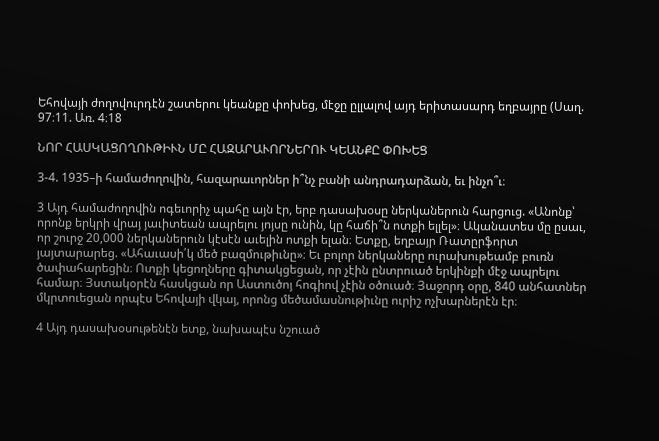Եհովայի ժողովուրդէն շատերու կեանքը փոխեց, մէջը ըլլալով այդ երիտասարդ եղբայրը (Սաղ. 97։11. Առ. 4։18

ՆՈՐ ՀԱՍԿԱՑՈՂՈՒԹԻՒՆ ՄԸ ՀԱԶԱՐԱՒՈՐՆԵՐՈՒ ԿԵԱՆՔԸ ՓՈԽԵՑ

3-4. 1935–ի համաժողովին, հազարաւորներ ի՞նչ բանի անդրադարձան, եւ ինչո՞ւ։

3 Այդ համաժողովին ոգեւորիչ պահը այն էր, երբ դասախօսը ներկաներուն հարցուց. «Անոնք՝ որոնք երկրի վրայ յաւիտեան ապրելու յոյսը ունին, կը հաճի՞ն ոտքի ելլել»։ Ականատես մը ըսաւ, որ շուրջ 20,000 ներկաներուն կէսէն աւելին ոտքի ելան։ Ետքը, եղբայր Ռատըրֆորտ յայտարարեց. «Ահաւասի՛կ մեծ բազմութիւնը»։ Եւ բոլոր ներկաները ուրախութեամբ բուռն ծափահարեցին։ Ոտքի կեցողները գիտակցեցան, որ չէին ընտրուած երկինքի մէջ ապրելու համար։ Յստակօրէն հասկցան որ Աստուծոյ հոգիով չէին օծուած։ Յաջորդ օրը, 840 անհատներ մկրտուեցան որպէս Եհովայի վկայ, որոնց մեծամասնութիւնը ուրիշ ոչխարներէն էր։

4 Այդ դասախօսութենէն ետք, նախապէս նշուած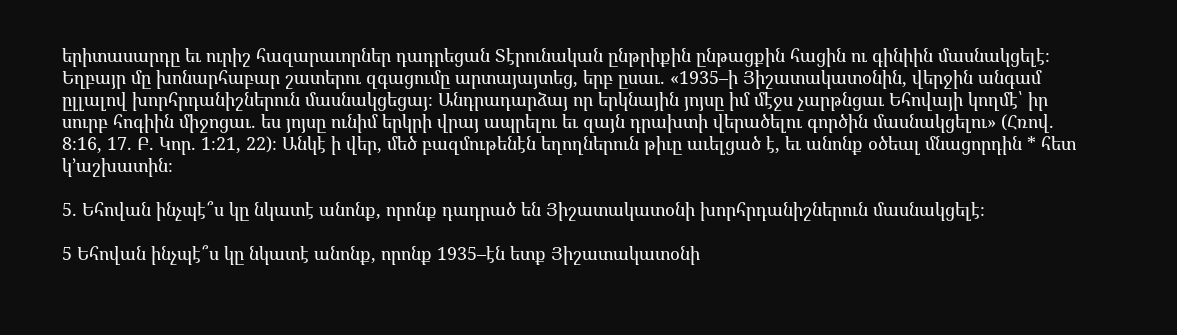երիտասարդը եւ ուրիշ հազարաւորներ դադրեցան Տէրունական ընթրիքին ընթացքին հացին ու գինիին մասնակցելէ։ Եղբայր մը խոնարհաբար շատերու զգացումը արտայայտեց, երբ ըսաւ. «1935–ի Յիշատակատօնին, վերջին անգամ ըլլալով խորհրդանիշներուն մասնակցեցայ։ Անդրադարձայ որ երկնային յոյսը իմ մէջս չարթնցաւ Եհովայի կողմէ՝ իր սուրբ հոգիին միջոցաւ. ես յոյսը ունիմ երկրի վրայ ապրելու եւ զայն դրախտի վերածելու գործին մասնակցելու» (Հռով. 8։16, 17. Բ. Կոր. 1։21, 22)։ Անկէ ի վեր, մեծ բազմութենէն եղողներուն թիւը աւելցած է, եւ անոնք օծեալ մնացորդին * հետ կ’աշխատին։

5. Եհովան ինչպէ՞ս կը նկատէ անոնք, որոնք դադրած են Յիշատակատօնի խորհրդանիշներուն մասնակցելէ։

5 Եհովան ինչպէ՞ս կը նկատէ անոնք, որոնք 1935–էն ետք Յիշատակատօնի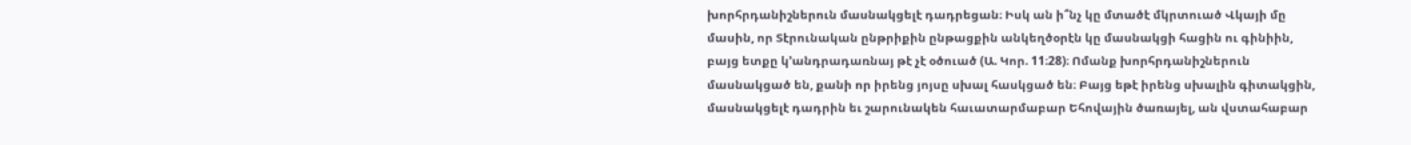խորհրդանիշներուն մասնակցելէ դադրեցան։ Իսկ ան ի՞նչ կը մտածէ մկրտուած Վկայի մը մասին, որ Տէրունական ընթրիքին ընթացքին անկեղծօրէն կը մասնակցի հացին ու գինիին, բայց ետքը կ’անդրադառնայ թէ չէ օծուած (Ա. Կոր. 11։28)։ Ոմանք խորհրդանիշներուն մասնակցած են, քանի որ իրենց յոյսը սխալ հասկցած են։ Բայց եթէ իրենց սխալին գիտակցին, մասնակցելէ դադրին եւ շարունակեն հաւատարմաբար Եհովային ծառայել, ան վստահաբար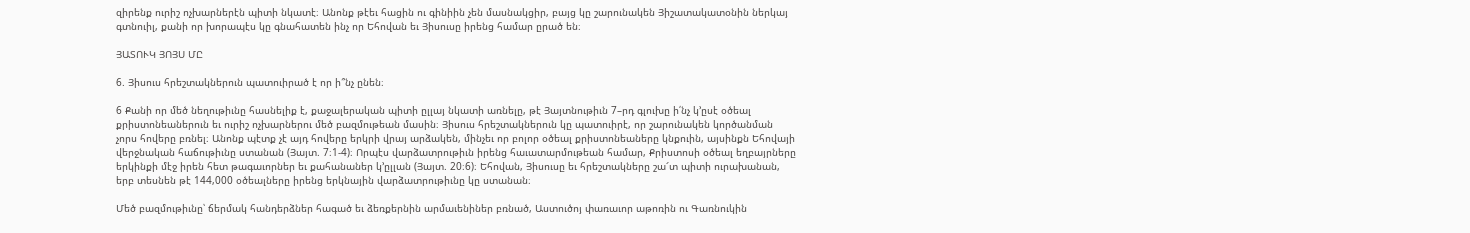զիրենք ուրիշ ոչխարներէն պիտի նկատէ։ Անոնք թէեւ հացին ու գինիին չեն մասնակցիր, բայց կը շարունակեն Յիշատակատօնին ներկայ գտնուիլ, քանի որ խորապէս կը գնահատեն ինչ որ Եհովան եւ Յիսուսը իրենց համար ըրած են։

ՅԱՏՈՒԿ ՅՈՅՍ ՄԸ

6. Յիսուս հրեշտակներուն պատուիրած է որ ի՞նչ ընեն։

6 Քանի որ մեծ նեղութիւնը հասնելիք է, քաջալերական պիտի ըլլայ նկատի առնելը, թէ Յայտնութիւն 7–րդ գլուխը ի՛նչ կ’ըսէ օծեալ քրիստոնեաներուն եւ ուրիշ ոչխարներու մեծ բազմութեան մասին։ Յիսուս հրեշտակներուն կը պատուիրէ, որ շարունակեն կործանման չորս հովերը բռնել։ Անոնք պէտք չէ այդ հովերը երկրի վրայ արձակեն, մինչեւ որ բոլոր օծեալ քրիստոնեաները կնքուին, այսինքն Եհովայի վերջնական հաճութիւնը ստանան (Յայտ. 7։1-4)։ Որպէս վարձատրութիւն իրենց հաւատարմութեան համար, Քրիստոսի օծեալ եղբայրները երկինքի մէջ իրեն հետ թագաւորներ եւ քահանաներ կ’ըլլան (Յայտ. 20։6)։ Եհովան, Յիսուսը եւ հրեշտակները շա՜տ պիտի ուրախանան, երբ տեսնեն թէ 144,000 օծեալները իրենց երկնային վարձատրութիւնը կը ստանան։

Մեծ բազմութիւնը՝ ճերմակ հանդերձներ հագած եւ ձեռքերնին արմաւենիներ բռնած, Աստուծոյ փառաւոր աթոռին ու Գառնուկին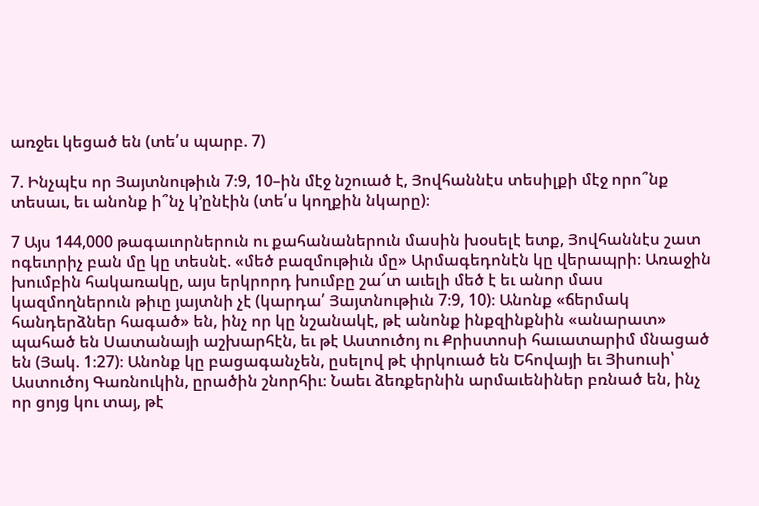առջեւ կեցած են (տե՛ս պարբ. 7)

7. Ինչպէս որ Յայտնութիւն 7։9, 10–ին մէջ նշուած է, Յովհաննէս տեսիլքի մէջ որո՞նք տեսաւ, եւ անոնք ի՞նչ կ’ընէին (տե՛ս կողքին նկարը)։

7 Այս 144,000 թագաւորներուն ու քահանաներուն մասին խօսելէ ետք, Յովհաննէս շատ ոգեւորիչ բան մը կը տեսնէ. «մեծ բազմութիւն մը» Արմագեդոնէն կը վերապրի։ Առաջին խումբին հակառակը, այս երկրորդ խումբը շա՜տ աւելի մեծ է եւ անոր մաս կազմողներուն թիւը յայտնի չէ (կարդա՛ Յայտնութիւն 7։9, 10)։ Անոնք «ճերմակ հանդերձներ հագած» են, ինչ որ կը նշանակէ, թէ անոնք ինքզինքնին «անարատ» պահած են Սատանայի աշխարհէն, եւ թէ Աստուծոյ ու Քրիստոսի հաւատարիմ մնացած են (Յակ. 1։27)։ Անոնք կը բացագանչեն, ըսելով թէ փրկուած են Եհովայի եւ Յիսուսի՝ Աստուծոյ Գառնուկին, ըրածին շնորհիւ։ Նաեւ ձեռքերնին արմաւենիներ բռնած են, ինչ որ ցոյց կու տայ, թէ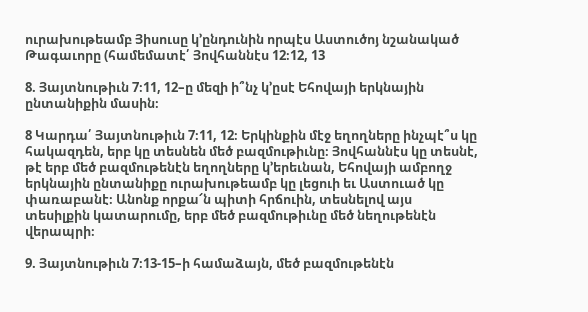ուրախութեամբ Յիսուսը կ’ընդունին որպէս Աստուծոյ նշանակած Թագաւորը (համեմատէ՛ Յովհաննէս 12։12, 13

8. Յայտնութիւն 7։11, 12–ը մեզի ի՞նչ կ’ըսէ Եհովայի երկնային ընտանիքին մասին։

8 Կարդա՛ Յայտնութիւն 7։11, 12։ Երկինքին մէջ եղողները ինչպէ՞ս կը հակազդեն, երբ կը տեսնեն մեծ բազմութիւնը։ Յովհաննէս կը տեսնէ, թէ երբ մեծ բազմութենէն եղողները կ’երեւնան, Եհովայի ամբողջ երկնային ընտանիքը ուրախութեամբ կը լեցուի եւ Աստուած կը փառաբանէ։ Անոնք որքա՜ն պիտի հրճուին, տեսնելով այս տեսիլքին կատարումը, երբ մեծ բազմութիւնը մեծ նեղութենէն վերապրի։

9. Յայտնութիւն 7։13-15–ի համաձայն, մեծ բազմութենէն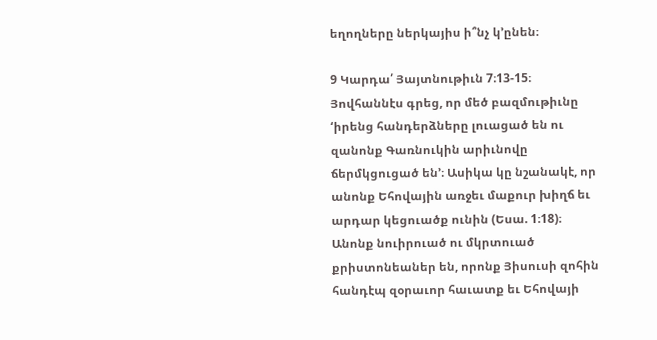եղողները ներկայիս ի՞նչ կ’ընեն։

9 Կարդա՛ Յայտնութիւն 7։13-15։ Յովհաննէս գրեց, որ մեծ բազմութիւնը ‘իրենց հանդերձները լուացած են ու զանոնք Գառնուկին արիւնովը ճերմկցուցած են’։ Ասիկա կը նշանակէ, որ անոնք Եհովային առջեւ մաքուր խիղճ եւ արդար կեցուածք ունին (Եսա. 1։18)։ Անոնք նուիրուած ու մկրտուած քրիստոնեաներ են, որոնք Յիսուսի զոհին հանդէպ զօրաւոր հաւատք եւ Եհովայի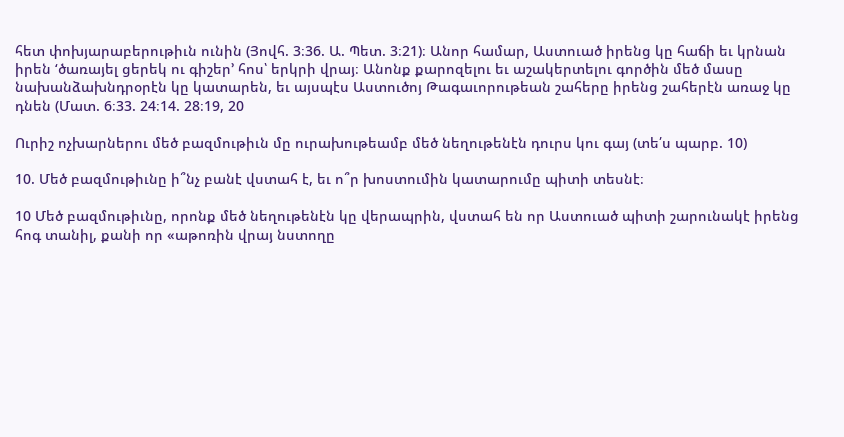հետ փոխյարաբերութիւն ունին (Յովհ. 3։36. Ա. Պետ. 3։21)։ Անոր համար, Աստուած իրենց կը հաճի եւ կրնան իրեն ‘ծառայել ցերեկ ու գիշեր’ հոս՝ երկրի վրայ։ Անոնք քարոզելու եւ աշակերտելու գործին մեծ մասը նախանձախնդրօրէն կը կատարեն, եւ այսպէս Աստուծոյ Թագաւորութեան շահերը իրենց շահերէն առաջ կը դնեն (Մատ. 6։33. 24։14. 28։19, 20

Ուրիշ ոչխարներու մեծ բազմութիւն մը ուրախութեամբ մեծ նեղութենէն դուրս կու գայ (տե՛ս պարբ. 10)

10. Մեծ բազմութիւնը ի՞նչ բանէ վստահ է, եւ ո՞ր խոստումին կատարումը պիտի տեսնէ։

10 Մեծ բազմութիւնը, որոնք մեծ նեղութենէն կը վերապրին, վստահ են որ Աստուած պիտի շարունակէ իրենց հոգ տանիլ, քանի որ «աթոռին վրայ նստողը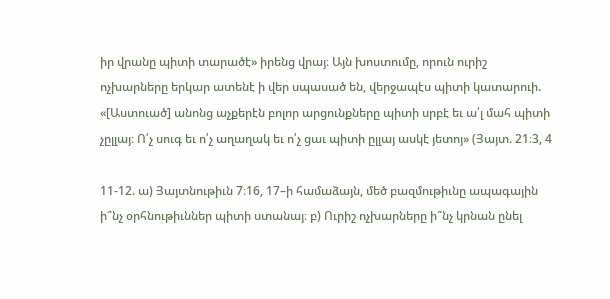իր վրանը պիտի տարածէ» իրենց վրայ։ Այն խոստումը, որուն ուրիշ ոչխարները երկար ատենէ ի վեր սպասած են, վերջապէս պիտի կատարուի. «[Աստուած] անոնց աչքերէն բոլոր արցունքները պիտի սրբէ եւ ա՛լ մահ պիտի չըլլայ։ Ո՛չ սուգ եւ ո՛չ աղաղակ եւ ո՛չ ցաւ պիտի ըլլայ ասկէ յետոյ» (Յայտ. 21։3, 4

11-12. ա) Յայտնութիւն 7։16, 17–ի համաձայն, մեծ բազմութիւնը ապագային ի՞նչ օրհնութիւններ պիտի ստանայ։ բ) Ուրիշ ոչխարները ի՞նչ կրնան ընել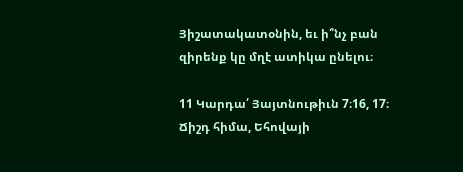Յիշատակատօնին, եւ ի՞նչ բան զիրենք կը մղէ ատիկա ընելու։

11 Կարդա՛ Յայտնութիւն 7։16, 17։ Ճիշդ հիմա, Եհովայի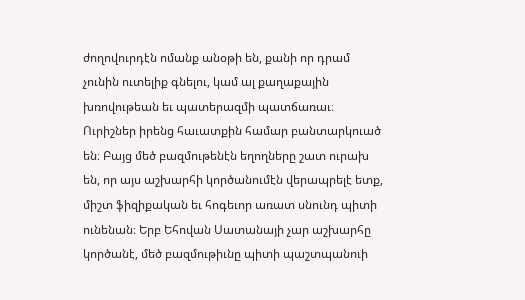ժողովուրդէն ոմանք անօթի են, քանի որ դրամ չունին ուտելիք գնելու, կամ ալ քաղաքային խռովութեան եւ պատերազմի պատճառաւ։ Ուրիշներ իրենց հաւատքին համար բանտարկուած են։ Բայց մեծ բազմութենէն եղողները շատ ուրախ են, որ այս աշխարհի կործանումէն վերապրելէ ետք, միշտ ֆիզիքական եւ հոգեւոր առատ սնունդ պիտի ունենան։ Երբ Եհովան Սատանայի չար աշխարհը կործանէ, մեծ բազմութիւնը պիտի պաշտպանուի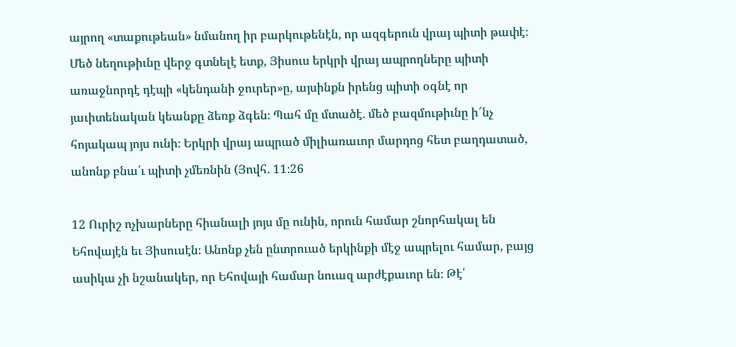այրող «տաքութեան» նմանող իր բարկութենէն, որ ազգերուն վրայ պիտի թափէ։ Մեծ նեղութիւնը վերջ գտնելէ ետք, Յիսուս երկրի վրայ ապրողները պիտի առաջնորդէ դէպի «կենդանի ջուրեր»ը, այսինքն իրենց պիտի օգնէ որ յաւիտենական կեանքը ձեռք ձգեն։ Պահ մը մտածէ. մեծ բազմութիւնը ի՜նչ հոյակապ յոյս ունի։ Երկրի վրայ ապրած միլիառաւոր մարդոց հետ բաղդատած, անոնք բնա՛ւ պիտի չմեռնին (Յովհ. 11։26

12 Ուրիշ ոչխարները հիանալի յոյս մը ունին, որուն համար շնորհակալ են Եհովայէն եւ Յիսուսէն։ Անոնք չեն ընտրուած երկինքի մէջ ապրելու համար, բայց ասիկա չի նշանակեր, որ Եհովայի համար նուազ արժէքաւոր են։ Թէ՛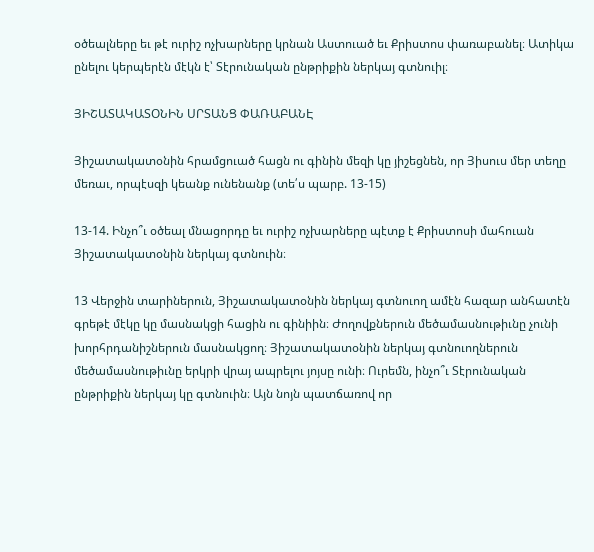օծեալները եւ թէ ուրիշ ոչխարները կրնան Աստուած եւ Քրիստոս փառաբանել։ Ատիկա ընելու կերպերէն մէկն է՝ Տէրունական ընթրիքին ներկայ գտնուիլ։

ՅԻՇԱՏԱԿԱՏՕՆԻՆ ՍՐՏԱՆՑ ՓԱՌԱԲԱՆԷ

Յիշատակատօնին հրամցուած հացն ու գինին մեզի կը յիշեցնեն, որ Յիսուս մեր տեղը մեռաւ, որպէսզի կեանք ունենանք (տե՛ս պարբ. 13-15)

13-14. Ինչո՞ւ օծեալ մնացորդը եւ ուրիշ ոչխարները պէտք է Քրիստոսի մահուան Յիշատակատօնին ներկայ գտնուին։

13 Վերջին տարիներուն, Յիշատակատօնին ներկայ գտնուող ամէն հազար անհատէն գրեթէ մէկը կը մասնակցի հացին ու գինիին։ Ժողովքներուն մեծամասնութիւնը չունի խորհրդանիշներուն մասնակցող։ Յիշատակատօնին ներկայ գտնուողներուն մեծամասնութիւնը երկրի վրայ ապրելու յոյսը ունի։ Ուրեմն, ինչո՞ւ Տէրունական ընթրիքին ներկայ կը գտնուին։ Այն նոյն պատճառով որ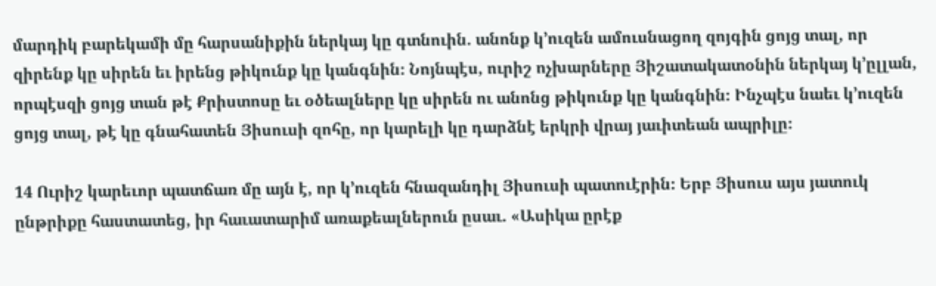մարդիկ բարեկամի մը հարսանիքին ներկայ կը գտնուին. անոնք կ’ուզեն ամուսնացող զոյգին ցոյց տալ, որ զիրենք կը սիրեն եւ իրենց թիկունք կը կանգնին։ Նոյնպէս, ուրիշ ոչխարները Յիշատակատօնին ներկայ կ’ըլլան, որպէսզի ցոյց տան թէ Քրիստոսը եւ օծեալները կը սիրեն ու անոնց թիկունք կը կանգնին։ Ինչպէս նաեւ կ’ուզեն ցոյց տալ, թէ կը գնահատեն Յիսուսի զոհը, որ կարելի կը դարձնէ երկրի վրայ յաւիտեան ապրիլը։

14 Ուրիշ կարեւոր պատճառ մը այն է, որ կ’ուզեն հնազանդիլ Յիսուսի պատուէրին։ Երբ Յիսուս այս յատուկ ընթրիքը հաստատեց, իր հաւատարիմ առաքեալներուն ըսաւ. «Ասիկա ըրէք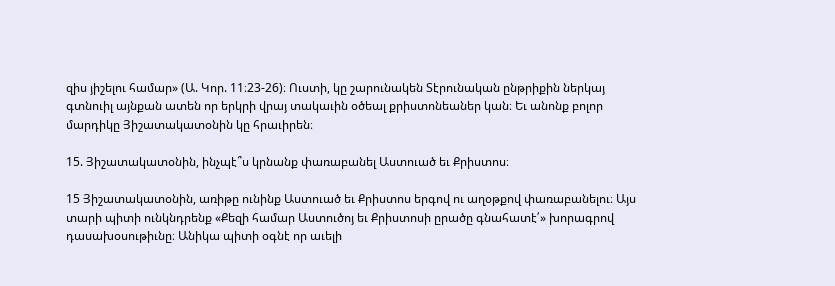զիս յիշելու համար» (Ա. Կոր. 11։23-26)։ Ուստի, կը շարունակեն Տէրունական ընթրիքին ներկայ գտնուիլ այնքան ատեն որ երկրի վրայ տակաւին օծեալ քրիստոնեաներ կան։ Եւ անոնք բոլոր մարդիկը Յիշատակատօնին կը հրաւիրեն։

15. Յիշատակատօնին, ինչպէ՞ս կրնանք փառաբանել Աստուած եւ Քրիստոս։

15 Յիշատակատօնին, առիթը ունինք Աստուած եւ Քրիստոս երգով ու աղօթքով փառաբանելու։ Այս տարի պիտի ունկնդրենք «Քեզի համար Աստուծոյ եւ Քրիստոսի ըրածը գնահատէ՛» խորագրով դասախօսութիւնը։ Անիկա պիտի օգնէ որ աւելի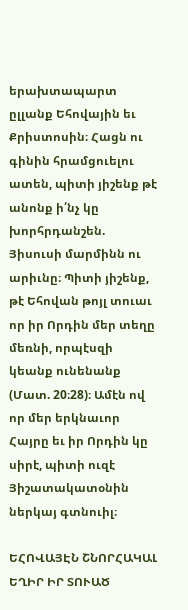երախտապարտ ըլլանք Եհովային եւ Քրիստոսին։ Հացն ու գինին հրամցուելու ատեն, պիտի յիշենք թէ անոնք ի՛նչ կը խորհրդանշեն. Յիսուսի մարմինն ու արիւնը։ Պիտի յիշենք, թէ Եհովան թոյլ տուաւ որ իր Որդին մեր տեղը մեռնի, որպէսզի կեանք ունենանք (Մատ. 20։28)։ Ամէն ով որ մեր երկնաւոր Հայրը եւ իր Որդին կը սիրէ, պիտի ուզէ Յիշատակատօնին ներկայ գտնուիլ։

ԵՀՈՎԱՅԷՆ ՇՆՈՐՀԱԿԱԼ ԵՂԻՐ ԻՐ ՏՈՒԱԾ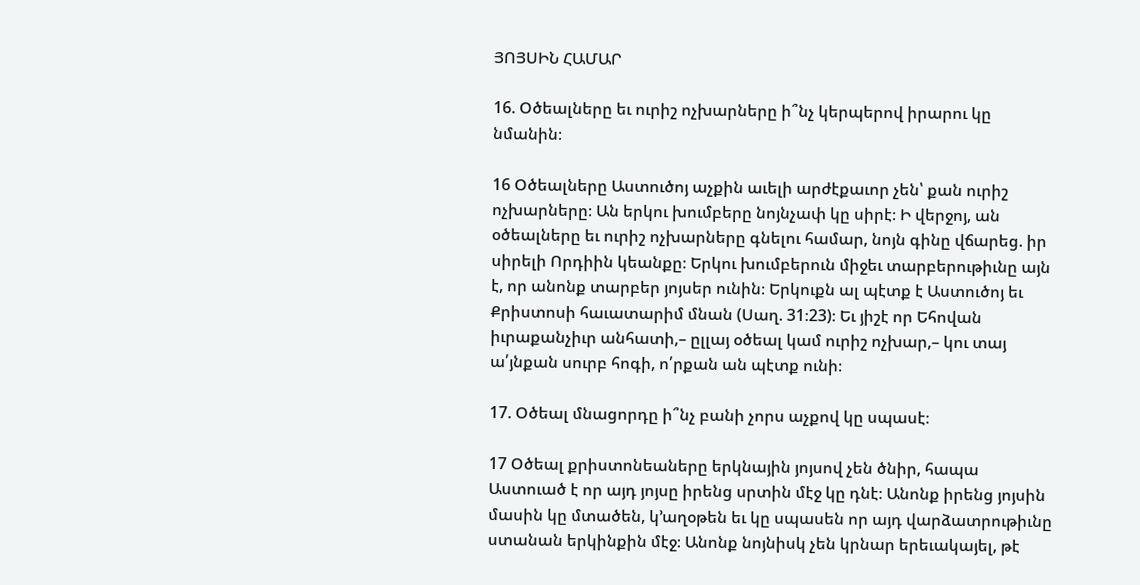ՅՈՅՍԻՆ ՀԱՄԱՐ

16. Օծեալները եւ ուրիշ ոչխարները ի՞նչ կերպերով իրարու կը նմանին։

16 Օծեալները Աստուծոյ աչքին աւելի արժէքաւոր չեն՝ քան ուրիշ ոչխարները։ Ան երկու խումբերը նոյնչափ կը սիրէ։ Ի վերջոյ, ան օծեալները եւ ուրիշ ոչխարները գնելու համար, նոյն գինը վճարեց. իր սիրելի Որդիին կեանքը։ Երկու խումբերուն միջեւ տարբերութիւնը այն է, որ անոնք տարբեր յոյսեր ունին։ Երկուքն ալ պէտք է Աստուծոյ եւ Քրիստոսի հաւատարիմ մնան (Սաղ. 31։23)։ Եւ յիշէ որ Եհովան իւրաքանչիւր անհատի,– ըլլայ օծեալ կամ ուրիշ ոչխար,– կու տայ ա՛յնքան սուրբ հոգի, ո՛րքան ան պէտք ունի։

17. Օծեալ մնացորդը ի՞նչ բանի չորս աչքով կը սպասէ։

17 Օծեալ քրիստոնեաները երկնային յոյսով չեն ծնիր, հապա Աստուած է որ այդ յոյսը իրենց սրտին մէջ կը դնէ։ Անոնք իրենց յոյսին մասին կը մտածեն, կ’աղօթեն եւ կը սպասեն որ այդ վարձատրութիւնը ստանան երկինքին մէջ։ Անոնք նոյնիսկ չեն կրնար երեւակայել, թէ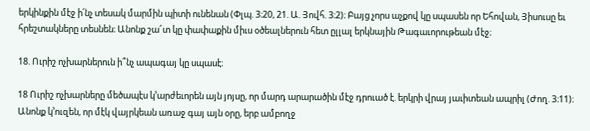երկինքին մէջ ի՛նչ տեսակ մարմին պիտի ունենան (Փլպ. 3։20, 21. Ա. Յովհ. 3։2)։ Բայց չորս աչքով կը սպասեն որ Եհովան, Յիսուսը եւ հրեշտակները տեսնեն։ Անոնք շա՜տ կը փափաքին միւս օծեալներուն հետ ըլլալ երկնային Թագաւորութեան մէջ։

18. Ուրիշ ոչխարներուն ի՞նչ ապագայ կը սպասէ։

18 Ուրիշ ոչխարները մեծապէս կ’արժեւորեն այն յոյսը, որ մարդ արարածին մէջ դրուած է. երկրի վրայ յաւիտեան ապրիլ (Ժող. 3։11)։ Անոնք կ’ուզեն, որ մէկ վայրկեան առաջ գայ այն օրը, երբ ամբողջ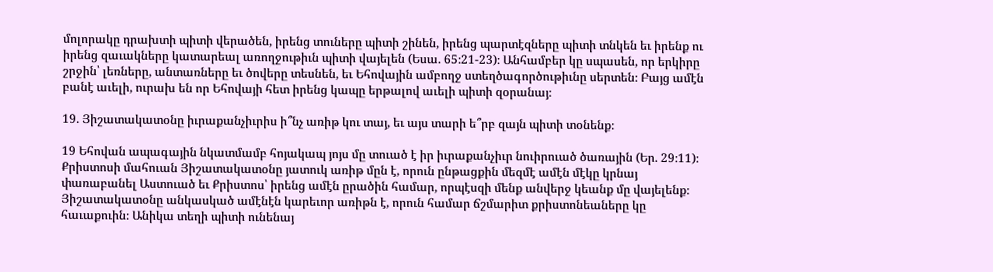մոլորակը դրախտի պիտի վերածեն, իրենց տուները պիտի շինեն, իրենց պարտէզները պիտի տնկեն եւ իրենք ու իրենց զաւակները կատարեալ առողջութիւն պիտի վայելեն (Եսա. 65։21-23)։ Անհամբեր կը սպասեն, որ երկիրը շրջին՝ լեռները, անտառները եւ ծովերը տեսնեն, եւ Եհովային ամբողջ ստեղծագործութիւնը սերտեն։ Բայց ամէն բանէ աւելի, ուրախ են որ Եհովայի հետ իրենց կապը երթալով աւելի պիտի զօրանայ։

19. Յիշատակատօնը իւրաքանչիւրիս ի՞նչ առիթ կու տայ, եւ այս տարի ե՞րբ զայն պիտի տօնենք։

19 Եհովան ապագային նկատմամբ հոյակապ յոյս մը տուած է իր իւրաքանչիւր նուիրուած ծառային (Եր. 29։11)։ Քրիստոսի մահուան Յիշատակատօնը յատուկ առիթ մըն է, որուն ընթացքին մեզմէ ամէն մէկը կրնայ փառաբանել Աստուած եւ Քրիստոս՝ իրենց ամէն ըրածին համար, որպէսզի մենք անվերջ կեանք մը վայելենք։ Յիշատակատօնը անկասկած ամէնէն կարեւոր առիթն է, որուն համար ճշմարիտ քրիստոնեաները կը հաւաքուին։ Անիկա տեղի պիտի ունենայ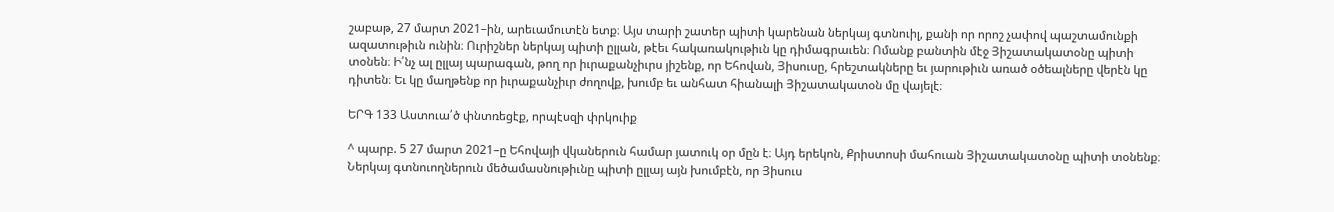շաբաթ, 27 մարտ 2021–ին, արեւամուտէն ետք։ Այս տարի շատեր պիտի կարենան ներկայ գտնուիլ, քանի որ որոշ չափով պաշտամունքի ազատութիւն ունին։ Ուրիշներ ներկայ պիտի ըլլան, թէեւ հակառակութիւն կը դիմագրաւեն։ Ոմանք բանտին մէջ Յիշատակատօնը պիտի տօնեն։ Ի՛նչ ալ ըլլայ պարագան, թող որ իւրաքանչիւրս յիշենք, որ Եհովան, Յիսուսը, հրեշտակները եւ յարութիւն առած օծեալները վերէն կը դիտեն։ Եւ կը մաղթենք որ իւրաքանչիւր ժողովք, խումբ եւ անհատ հիանալի Յիշատակատօն մը վայելէ։

ԵՐԳ 133 Աստուա՛ծ փնտռեցէք, որպէսզի փրկուիք

^ պարբ. 5 27 մարտ 2021–ը Եհովայի վկաներուն համար յատուկ օր մըն է։ Այդ երեկոն, Քրիստոսի մահուան Յիշատակատօնը պիտի տօնենք։ Ներկայ գտնուողներուն մեծամասնութիւնը պիտի ըլլայ այն խումբէն, որ Յիսուս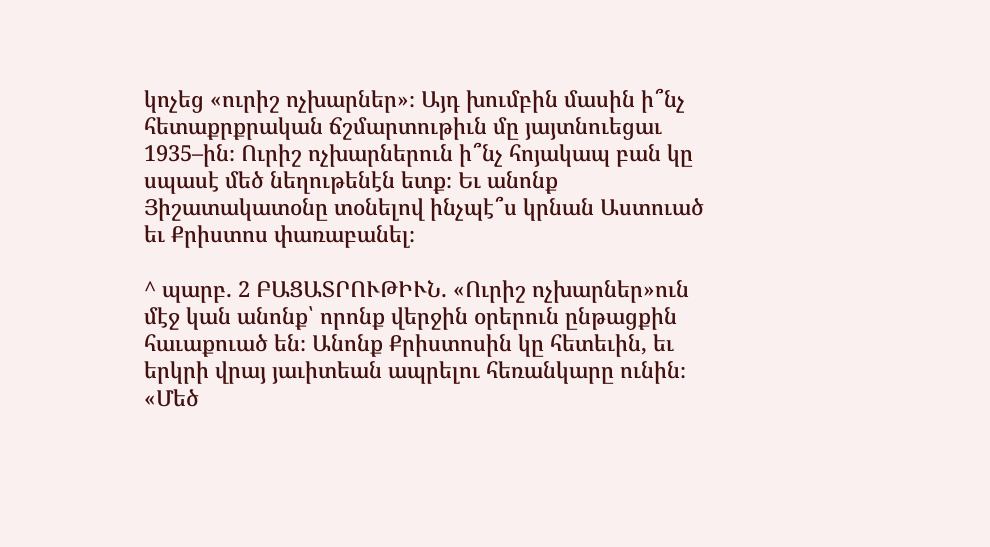կոչեց «ուրիշ ոչխարներ»։ Այդ խումբին մասին ի՞նչ հետաքրքրական ճշմարտութիւն մը յայտնուեցաւ 1935–ին։ Ուրիշ ոչխարներուն ի՞նչ հոյակապ բան կը սպասէ մեծ նեղութենէն ետք։ Եւ անոնք Յիշատակատօնը տօնելով ինչպէ՞ս կրնան Աստուած եւ Քրիստոս փառաբանել։

^ պարբ. 2 ԲԱՑԱՏՐՈՒԹԻՒՆ. «Ուրիշ ոչխարներ»ուն մէջ կան անոնք՝ որոնք վերջին օրերուն ընթացքին հաւաքուած են։ Անոնք Քրիստոսին կը հետեւին, եւ երկրի վրայ յաւիտեան ապրելու հեռանկարը ունին։ «Մեծ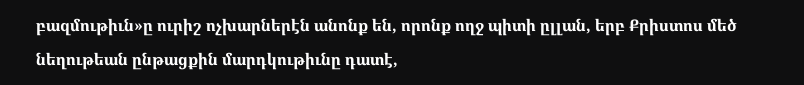բազմութիւն»ը ուրիշ ոչխարներէն անոնք են, որոնք ողջ պիտի ըլլան, երբ Քրիստոս մեծ նեղութեան ընթացքին մարդկութիւնը դատէ,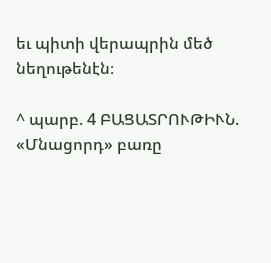եւ պիտի վերապրին մեծ նեղութենէն։

^ պարբ. 4 ԲԱՑԱՏՐՈՒԹԻՒՆ. «Մնացորդ» բառը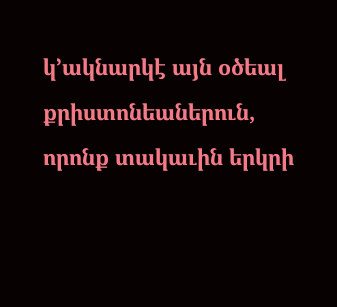կ’ակնարկէ այն օծեալ քրիստոնեաներուն, որոնք տակաւին երկրի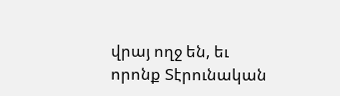վրայ ողջ են, եւ որոնք Տէրունական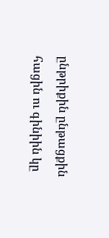ընթրիքին ընթացքին հացին ու գինիին կը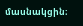մասնակցին։